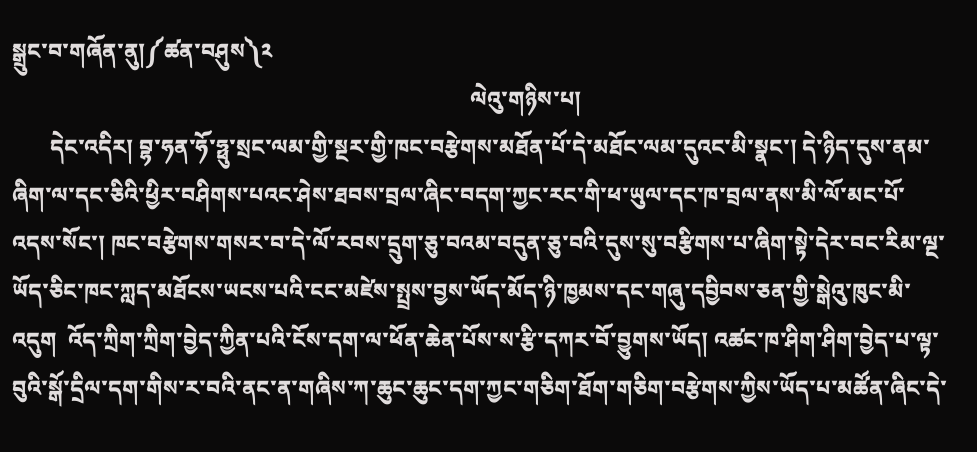སྒྲུང་བ་གཞོན་ནུ།༼ཚན་བཤུས༽༢
                                                                                    ལེའུ་གཉིས་པ།
       དེང་འདིར། བྷ་ཧན་ཧོ་ཧྥུ་སྲང་ལམ་གྱི་སྔར་གྱི་ཁང་བརྩེགས་མཐོན་པོ་དེ་མཐོང་ལམ་དུའང་མི་སྣང་། དེ་ཉིད་དུས་ནམ་ཞིག་ལ་དང་ཅིའི་ཕྱིར་བཤིགས་པའང་ཤེས་ཐབས་བྲལ་ཞིང་བདག་ཀྱང་རང་གི་ཕ་ཡུལ་དང་ཁ་བྲལ་ནས་མི་ལོ་མང་པོ་འདས་སོང་། ཁང་བརྩེགས་གསར་བ་དེ་ལོ་རབས་དྲུག་ཅུ་བའམ་བདུན་ཅུ་བའི་དུས་སུ་བརྩིགས་པ་ཞིག་སྟེ་དེར་བང་རིམ་ལྔ་ཡོད་ཅིང་ཁང་ཀླད་མཐོངས་ཡངས་པའི་ངང་མཛེས་སྤྲས་བྱས་ཡོད་མོད་ཉི་ཁྱམས་དང་གཞུ་དབྱིབས་ཅན་གྱི་སྒེའུ་ཁུང་མི་འདུག  འོད་ཀྲིག་ཀྲིག་བྱེད་ཀྱིན་པའི་ངོས་དག་ལ་ཕོན་ཆེན་པོས་ས་རྩི་དཀར་བོ་བྱུགས་ཡོད། འཚང་ཁ་ཤིག་ཤིག་བྱེད་པ་ལྟ་བུའི་སྒོ་དྲིལ་དག་གིས་ར་བའི་ནང་ན་གཞིས་ཀ་ཆུང་ཆུང་དག་ཀྱང་གཅིག་ཐོག་གཅིག་བརྩེགས་ཀྱིས་ཡོད་པ་མཚོན་ཞིང་དེ་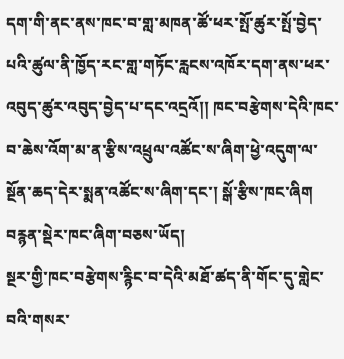དག་གི་ནང་ནས་ཁང་བ་གླ་མཁན་ཚོ་ཕར་སྤོ་ཚུར་སྤོ་བྱེད་པའི་ཚུལ་ནི་ཁྱོད་རང་གླ་གཏོང་རླངས་འཁོར་དག་ནས་ཕར་འབུད་ཚུར་འབུད་བྱེད་པ་དང་འདྲའོ།། ཁང་བརྩེགས་དེའི་ཁང་བ་ཆེས་འོག་མ་ན་རྩིས་འཕྲུལ་འཚོང་ས་ཞིག་ཕྱེ་འདུག་ལ་སྔོན་ཆད་དེར་སྨན་འཚོང་ས་ཞིག་དང་། སྒོ་རྩིས་ཁང་ཞིག བརྙན་སྡེར་ཁང་ཞིག་བཅས་ཡོད།
སྔར་གྱི་ཁང་བརྩེགས་རྙིང་བ་དེའི་མཐོ་ཚད་ནི་གོང་དུ་གླེང་བའི་གསར་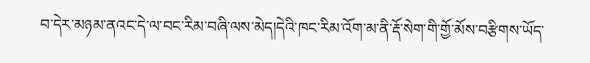བ་དེར་མཉམ་ནའང་དེ་ལ་བང་རིམ་བཞི་ལས་མེད།དེའི་ཁང་རིམ་འོག་མ་ནི་རྡོ་སེག་གི་གྱོ་མོས་བརྩིགས་ཡོད་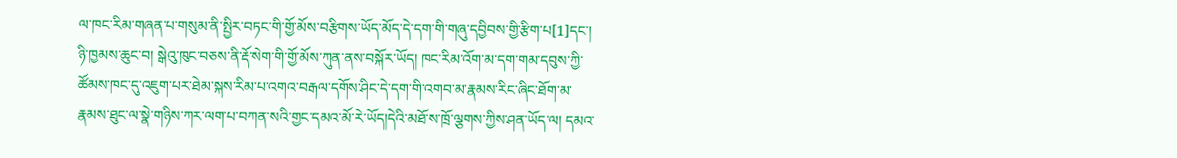ལ་ཁང་རིམ་གཞན་པ་གསུམ་ནི་སྤྱིར་བཏང་གི་གྱོ་མོས་བརྩིགས་ཡོད་མོད་དེ་དག་གི་གཞུ་དབྱིབས་གྱི་རྩིག་པ[1]དང་། ཉི་ཁྱམས་ཆུང་བ། སྒེའུ་ཁུང་བཅས་ནི་རྡོ་སེག་གི་གྱོ་མོས་ཀུན་ནས་བསྐོར་ཡོད། ཁང་རིམ་འོག་མ་དག་གམ་དབུས་ཀྱི་ཚོམས་ཁང་དུ་འཇུག་པར་ཐེམ་སྐས་རིམ་པ་འགའ་བརྒལ་དགོས་ཤིང་དེ་དག་གི་འགབ་མ་རྣམས་རིང་ཞིང་ཐོག་མ་རྣམས་ཐུང་ལ་སྣེ་གཉིས་ཀར་ལག་པ་བཀན་སའི་གྱང་དམའ་མོ་རེ་ཡོད།དེའི་མཐོ་ས་ཁྲོ་ལྕགས་ཀྱིས་ཤན་ཡོད་ལ། དམའ་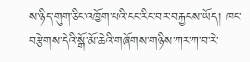ས་ཉིད་གུག་ཅིང་འཁྱོག་པའི་ངང་རིང་བར་བརྐྱངས་ཡོད། ཁང་བརྩེགས་དེའི་སྒོ་མོ་ཆེའི་གཞོགས་གཉིས་ཀར་ཀ་བ་རེ་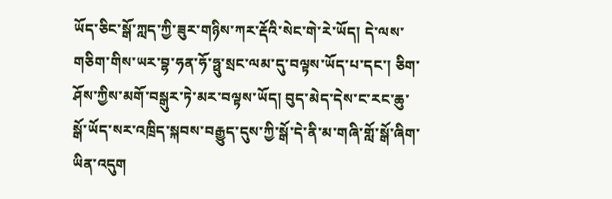ཡོད་ཅིང་སྒོ་ཀླད་ཀྱི་ཟུར་གཉིས་ཀར་རྡོའི་སེང་གེ་རེ་ཡོད། དེ་ལས་གཅིག་གིས་ཡར་བྷ་ཧན་ཧོ་ཧྥུ་སྲང་ལམ་དུ་བལྟས་ཡོད་པ་དང་། ཅིག་ཤོས་ཀྱིས་མགོ་བསྒུར་ཏེ་མར་བལྟས་ཡོད། བུད་མེད་དེས་ང་རང་ཆུ་སྒོ་ཡོད་སར་འཁྲིད་སྐབས་བརྒྱུད་དུས་ཀྱི་སྒོ་དེ་ནི་མ་གཞི་གློ་སྒོ་ཞིག་ཡིན་འདུག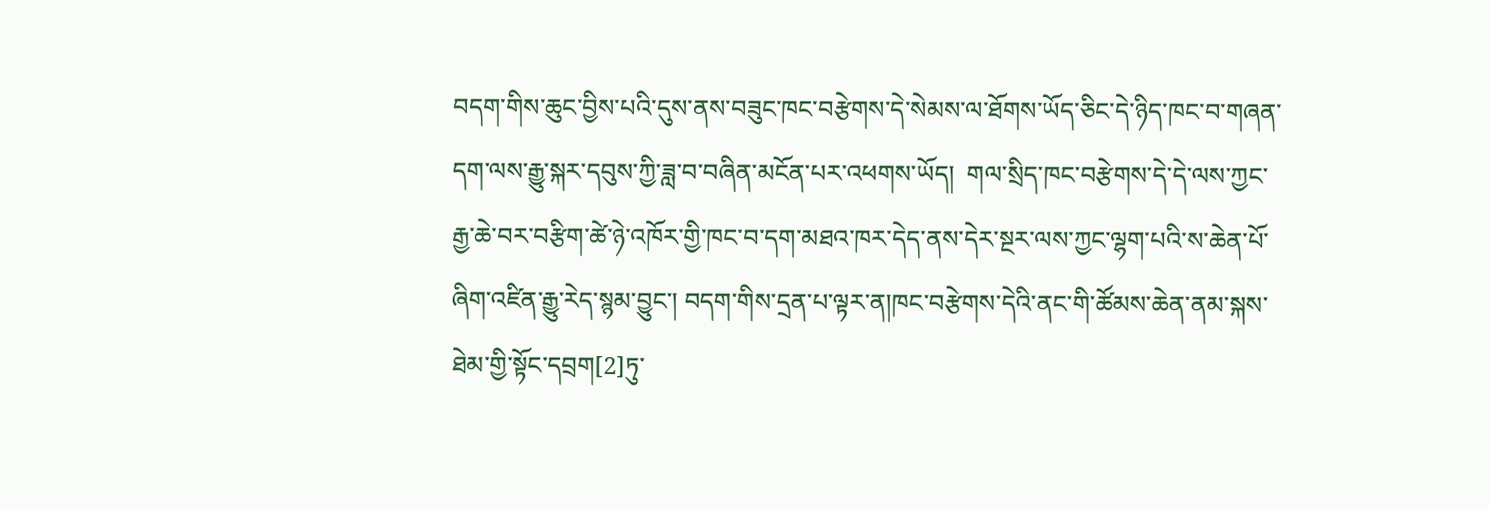བདག་གིས་ཆུང་བྱིས་པའི་དུས་ནས་བཟུང་ཁང་བརྩེགས་དེ་སེམས་ལ་ཐོགས་ཡོད་ཅིང་དེ་ཉིད་ཁང་བ་གཞན་དག་ལས་རྒྱུ་སྐར་དབུས་ཀྱི་ཟླ་བ་བཞིན་མངོན་པར་འཕགས་ཡོད།  གལ་སྲིད་ཁང་བརྩེགས་དེ་དེ་ལས་ཀྱང་རྒྱ་ཆེ་བར་བརྩིག་ཚེ་ཉེ་འཁོར་གྱི་ཁང་བ་དག་མཐའ་ཁར་དེད་ནས་དེར་སྔར་ལས་ཀྱང་ལྷག་པའི་ས་ཆེན་པོ་ཞིག་འཛིན་རྒྱུ་རེད་སྙམ་བྱུང་། བདག་གིས་དྲན་པ་ལྟར་ན།ཁང་བརྩེགས་དེའི་ནང་གི་ཚོམས་ཆེན་ནམ་སྐས་ཐེམ་གྱི་སྟོང་དབྲག[2]ཏུ་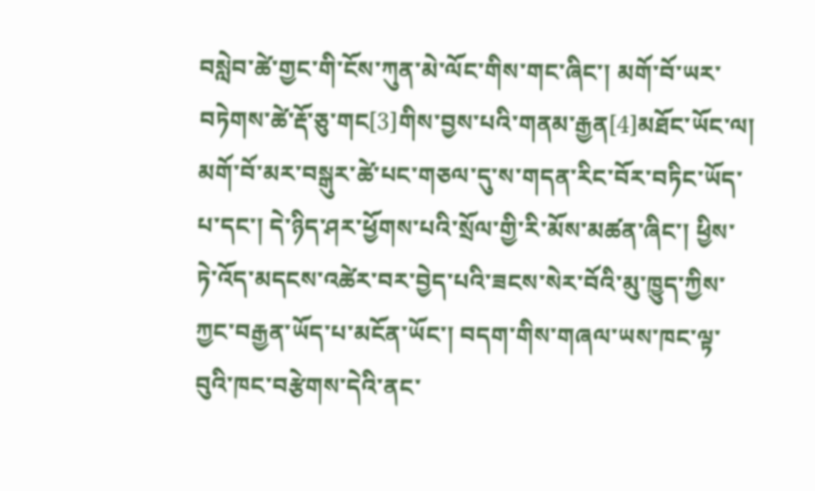བསླེབ་ཚེ་གྱང་གི་ངོས་ཀུན་མེ་ལོང་གིས་གང་ཞིང་། མགོ་བོ་ཡར་བཏེགས་ཚེ་རྡོ་ཅུ་གང[3]གིས་བྱས་པའི་གནམ་རྒྱན[4]མཐོང་ཡོང་ལ། མགོ་བོ་མར་བསྒུར་ཚེ་པང་གཅལ་དུ་ས་གདན་རིང་བོར་བཏིང་ཡོད་པ་དང་། དེ་ཉིད་ཤར་ཕྱོགས་པའི་སྲོལ་གྱི་རི་མོས་མཚན་ཞིང་། ཕྱིས་ཏེ་འོད་མདངས་འཚེར་བར་བྱེད་པའི་ཟངས་སེར་བོའི་མུ་ཁྱུད་ཀྱིས་ཀྱང་བརྒྱན་ཡོད་པ་མངོན་ཡོང་། བདག་གིས་གཞལ་ཡས་ཁང་ལྟ་བུའི་ཁང་བརྩེགས་དེའི་ནང་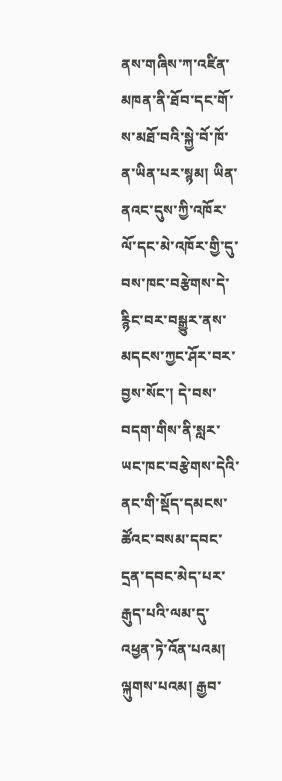ནས་གཞིས་ཀ་འཛིན་མཁན་ནི་ཐོབ་དང་གོ་ས་མཐོ་བའི་སྐྱེ་བོ་ཁོ་ན་ཡིན་པར་སྙམ། ཡིན་ནའང་དུས་ཀྱི་འཁོར་ལོ་དང་མེ་འཁོར་གྱི་དུ་བས་ཁང་བརྩེགས་དེ་རྙིང་བར་བསྒྱུར་ནས་མདངས་ཀྱང་ཤོར་བར་བྱས་སོང་། དེ་བས་བདག་གིས་ནི་སླར་ཡང་ཁང་བརྩེགས་དེའི་ནང་གི་སྡོད་དམངས་ཚོའང་བསམ་དབང་དྲན་དབང་མེད་པར་རྒུད་པའི་ལམ་དུ་འཕྱན་ཏེ་འོན་པའམ། ལྐུགས་པའམ། རྒྱབ་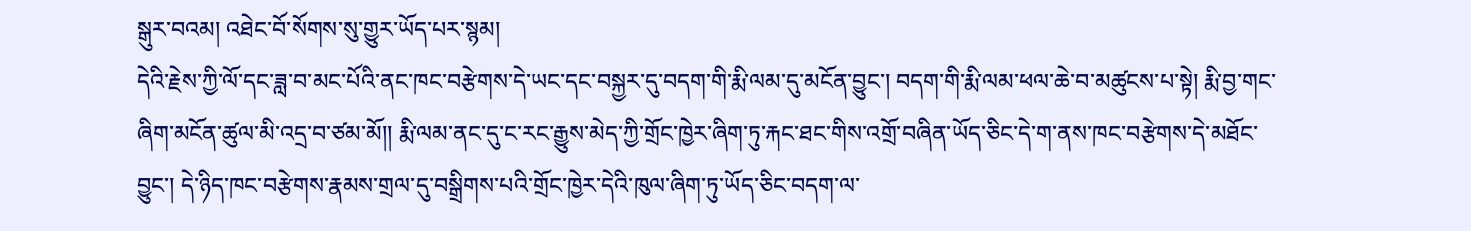སྒུར་བའམ། འཐེང་བོ་སོགས་སུ་གྱུར་ཡོད་པར་སྙམ།
དེའི་རྗེས་ཀྱི་ལོ་དང་ཟླ་བ་མང་པོའི་ནང་ཁང་བརྩེགས་དེ་ཡང་དང་བསྐྱར་དུ་བདག་གི་རྨི་ལམ་དུ་མངོན་བྱུང་། བདག་གི་རྨི་ལམ་ཕལ་ཆེ་བ་མཚུངས་པ་སྟེ། རྨི་བྱ་གང་ཞིག་མངོན་ཚུལ་མི་འདྲ་བ་ཙམ་མོ།། རྨི་ལམ་ནང་དུ་ང་རང་རྒྱུས་མེད་ཀྱི་གྲོང་ཁྱེར་ཞིག་ཏུ་རྐང་ཐང་གིས་འགྲོ་བཞིན་ཡོད་ཅིང་དེ་ག་ནས་ཁང་བརྩེགས་དེ་མཐོང་བྱུང་། དེ་ཉིད་ཁང་བརྩེགས་རྣམས་གྲལ་དུ་བསྒྲིགས་པའི་གྲོང་ཁྱེར་དེའི་ཁུལ་ཞིག་ཏུ་ཡོད་ཅིང་བདག་ལ་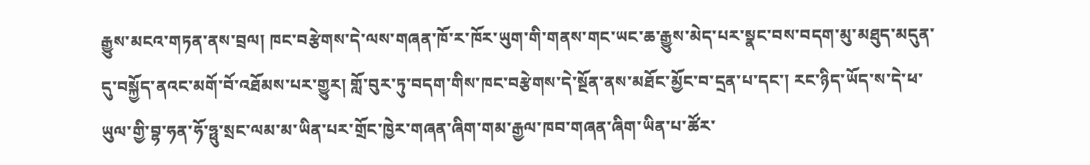རྒྱུས་མངའ་གཏན་ནས་བྲལ། ཁང་བརྩེགས་དེ་ལས་གཞན་ཁོ་ར་ཁོར་ཡུག་གི་གནས་གང་ཡང་ཆ་རྒྱུས་མེད་པར་སྣང་བས་བདག་མུ་མཐུད་མདུན་དུ་བསྐྱོད་ནའང་མགོ་བོ་འཐོམས་པར་གྱུར། གློ་བུར་ཏུ་བདག་གིས་ཁང་བརྩེགས་དེ་སྔོན་ནས་མཐོང་མྱོང་བ་དྲན་པ་དང་། རང་ཉིད་ཡོད་ས་དེ་ཕ་ཡུལ་གྱི་བྷ་ཧན་ཧོ་ཧྥུ་སྲང་ལམ་མ་ཡིན་པར་གྲོང་ཁྱེར་གཞན་ཞིག་གམ་རྒྱལ་ཁབ་གཞན་ཞིག་ཡིན་པ་ཚོར་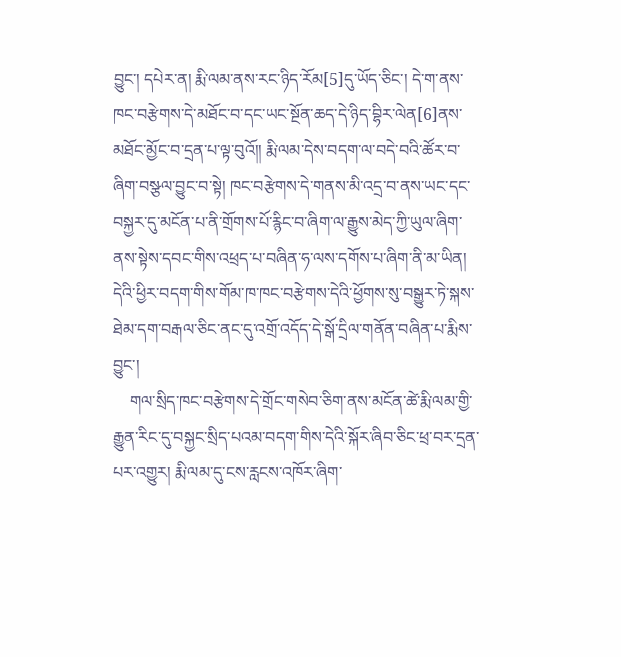བྱུང་། དཔེར་ན། རྨི་ལམ་ནས་རང་ཉིད་རོམ[5]དུ་ཡོད་ཅིང་། དེ་ག་ནས་ཁང་བརྩེགས་དེ་མཐོང་བ་དང་ཡང་སྔོན་ཆད་དེ་ཉིད་བྷིར་ལེན[6]ནས་མཐོང་མྱོང་བ་དྲན་པ་ལྟ་བུའོ།། རྨི་ལམ་དེས་བདག་ལ་བདེ་བའི་ཚོར་བ་ཞིག་བསྩལ་བྱུང་བ་སྟེ། ཁང་བརྩེགས་དེ་གནས་མི་འདྲ་བ་ནས་ཡང་དང་བསྐྱར་དུ་མངོན་པ་ནི་གྲོགས་པོ་རྙིང་བ་ཞིག་ལ་རྒྱུས་མེད་ཀྱི་ཡུལ་ཞིག་ནས་སྟེས་དབང་གིས་འཕྲད་པ་བཞིན་ཧ་ལས་དགོས་པ་ཞིག་ནི་མ་ཡིན། དེའི་ཕྱིར་བདག་གིས་གོམ་ཁ་ཁང་བརྩེགས་དེའི་ཕྱོགས་སུ་བསྒྱུར་ཏེ་སྐས་ཐེམ་དག་བརྒལ་ཅིང་ནང་དུ་འགྲོ་འདོད་དེ་སྒོ་དྲིལ་གནོན་བཞིན་པ་རྨིས་བྱུང་།
    གལ་སྲིད་ཁང་བརྩེགས་དེ་གྲོང་གསེབ་ཅིག་ནས་མངོན་ཚེ་རྨི་ལམ་གྱི་རྒྱུན་རིང་དུ་བསྐྱང་སྲིད་པའམ་བདག་གིས་དེའི་སྐོར་ཞིབ་ཅིང་ཕྲ་བར་དྲན་པར་འགྱུར། རྨི་ལམ་དུ་ངས་རླངས་འཁོར་ཞིག་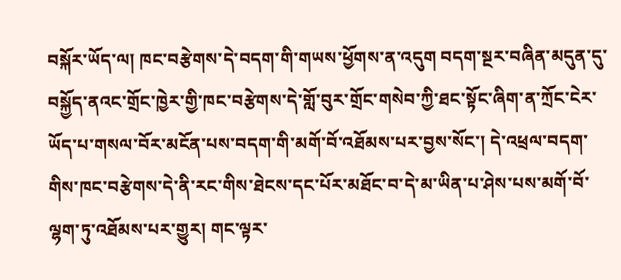བསྐོར་ཡོད་ལ། ཁང་བརྩེགས་དེ་བདག་གི་གཡས་ཕྱོགས་ན་འདུག བདག་སྔར་བཞིན་མདུན་དུ་བསྐྱོད་ནའང་གྲོང་ཁྱེར་གྱི་ཁང་བརྩེགས་དེ་གློ་བུར་གྲོང་གསེབ་ཀྱི་ཐང་སྟོང་ཞིག་ན་ཀྲོང་ངེར་ཡོད་པ་གསལ་བོར་མངོན་པས་བདག་གི་མགོ་བོ་འཐོམས་པར་བྱས་སོང་། དེ་འཕྲལ་བདག་གིས་ཁང་བརྩེགས་དེ་ནི་རང་གིས་ཐེངས་དང་པོར་མཐོང་བ་དེ་མ་ཡིན་པ་ཤེས་པས་མགོ་བོ་ལྷག་ཏུ་འཐོམས་པར་གྱུར། གང་ལྟར་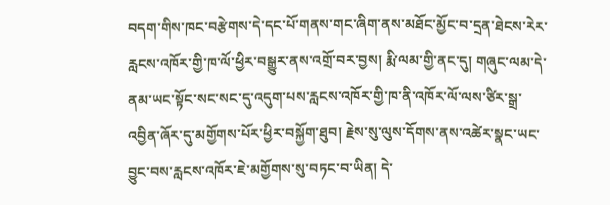བདག་གིས་ཁང་བརྩེགས་དེ་དང་པོ་གནས་གང་ཞིག་ནས་མཐོང་མྱོང་བ་དྲན་ཐེངས་རེར་རླངས་འཁོར་གྱི་ཁ་ལོ་ཕྱིར་བསྒྱུར་ནས་འགྲོ་བར་བྱས། རྨི་ལམ་གྱི་ནང་དུ། གཞུང་ལམ་དེ་ནམ་ཡང་སྟོང་སང་སང་དུ་འདུག་པས་རླངས་འཁོར་གྱི་ཁ་ནི་འཁོར་ལོ་ལས་ཙིར་སྒྲ་འབྱིན་ཞོར་དུ་མགྱོགས་པོར་ཕྱིར་བསྐྱོག་ཐུབ། རྗེས་སུ་ལུས་དོགས་ནས་འཚེར་སྣང་ཡང་བྱུང་བས་རླངས་འཁོར་ཇེ་མགྱོགས་སུ་བཏང་བ་ཡིན། དེ་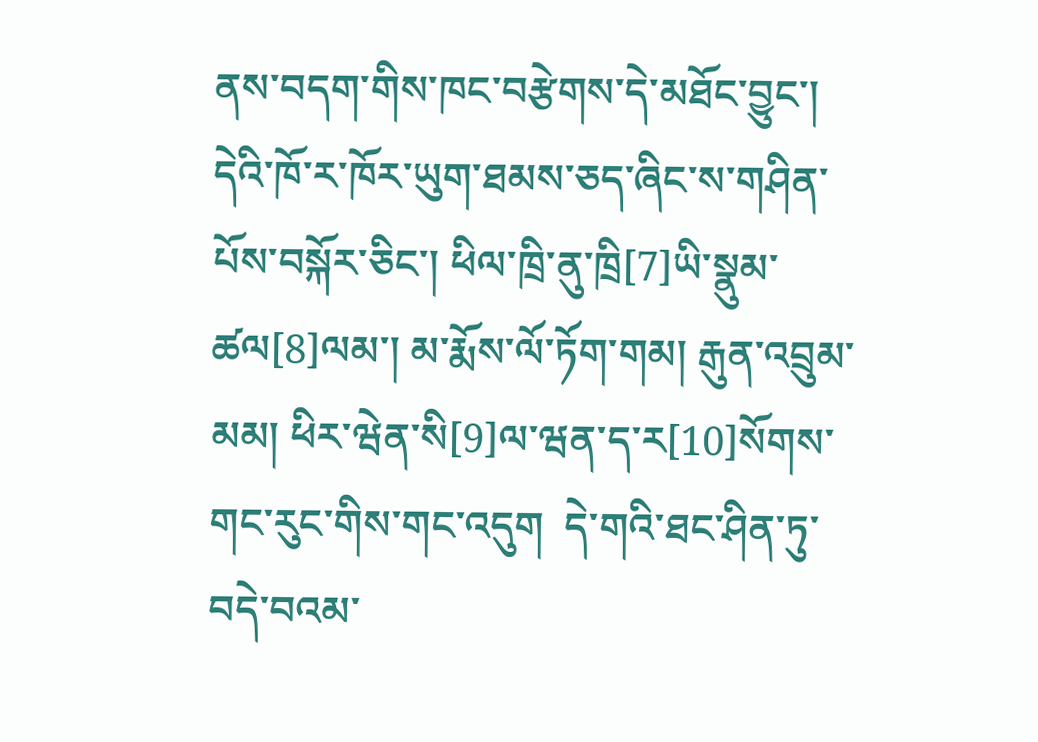ནས་བདག་གིས་ཁང་བརྩེགས་དེ་མཐོང་བྱུང་། དེའི་ཁོ་ར་ཁོར་ཡུག་ཐམས་ཅད་ཞིང་ས་གཤིན་པོས་བསྐོར་ཅིང་། ཕིལ་ཁྲི་ནུ་ཁྲི[7]ཡི་སྣུམ་ཚལ[8]ལམ་། མ་རྨོས་ལོ་ཏོག་གམ། རྒུན་འབྲུམ་མམ། ཕིར་ཝེན་སི[9]ལ་ཝན་ད་ར[10]སོགས་གང་རུང་གིས་གང་འདུག  དེ་གའི་ཐང་ཤིན་ཏུ་བདེ་བའམ་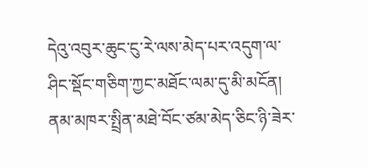དེའུ་འབུར་ཆུང་ངུ་རེ་ལས་མེད་པར་འདུག་ལ་ཤིང་སྡོང་གཅིག་ཀྱང་མཐོང་ལམ་དུ་མི་མངོན། ནམ་མཁར་སྤྲིན་མཐེ་བོང་ཙམ་མེད་ཅིང་ཉི་ཟེར་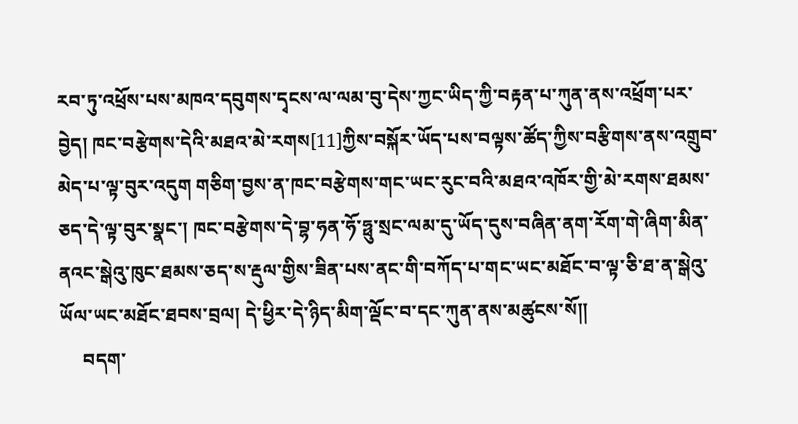རབ་ཏུ་འཕྲོས་པས་མཁའ་དབུགས་དྭངས་ལ་ལམ་བུ་དེས་ཀྱང་ཡིད་ཀྱི་བརྟན་པ་ཀུན་ནས་འཕྲོག་པར་བྱེད། ཁང་བརྩེགས་དེའི་མཐའ་མེ་རགས[11]ཀྱིས་བསྐོར་ཡོད་པས་བལྟས་ཚོད་ཀྱིས་བརྩིགས་ནས་འགྲུབ་མེད་པ་ལྟ་བུར་འདུག གཅིག་བྱས་ན་ཁང་བརྩེགས་གང་ཡང་རུང་བའི་མཐའ་འཁོར་གྱི་མེ་རགས་ཐམས་ཅད་དེ་ལྟ་བུར་སྣང་། ཁང་བརྩེགས་དེ་བྷ་ཧན་ཧོ་ཧྥུ་སྲང་ལམ་དུ་ཡོད་དུས་བཞིན་ནག་རོག་གེ་ཞིག་མིན་ནའང་སྒེའུ་ཁུང་ཐམས་ཅད་ས་རྡུལ་གྱིས་ཟིན་པས་ནང་གི་བཀོད་པ་གང་ཡང་མཐོང་བ་ལྟ་ཅི་ཐ་ན་སྒེའུ་ཡོལ་ཡང་མཐོང་ཐབས་བྲལ། དེ་ཕྱིར་དེ་ཉིད་མིག་ལྡོང་བ་དང་ཀུན་ནས་མཚུངས་སོ།།
     བདག་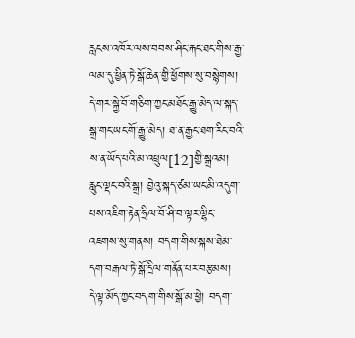རླངས་འཁོར་ལས་བབས་ཤིང་རྐང་ཐང་གིས་རྒྱ་ལམ་དུ་ཕྱིན་ཏེ་སྒོ་ཆེན་གྱི་ཕྱོགས་སུ་བསྙེགས། དེ་གར་སྐྱེ་བོ་གཅིག་ཀྱང་མཐོང་རྒྱུ་མེད་ལ་སྐད་སྒྲ་གང་ཡང་གོ་རྒྱུ་མེད། ཐ་ན་རྒྱང་ཐག་རིང་བའི་ས་ན་ཡོད་པའི་མ་འཕྲུལ[12]གྱི་སྒྲའམ། རླུང་ལྡང་བའི་སྒྲ། བྱེའུ་སྐད་ཙམ་ཡང་མི་འདུག་པས་འཇིག་རྟེན་ཧྲིལ་བོ་ཤི་བ་ལྟར་ལྷིང་འཇགས་སུ་གནས། བདག་གིས་སྐས་ཐེམ་དག་བརྒལ་ཏེ་སྒོ་དྲིལ་གནོན་པར་བརྩམས།
དེ་ལྟ་མོད་ཀྱང་བདག་གིས་སྒོ་མ་ཕྱེ། བདག་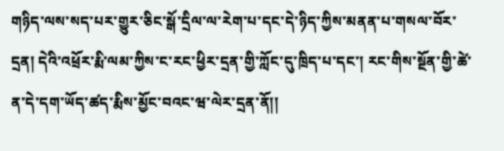གཉིད་ལས་སད་པར་གྱུར་ཅིང་སྒོ་དྲིལ་ལ་རེག་པ་དང་དེ་ཉིད་ཀྱིས་མནན་པ་གསལ་བོར་དྲན། དེའི་འཕྲོར་རྨི་ལམ་ཀྱིས་ང་རང་ཕྱིར་དྲན་གྱི་ཀློང་དུ་ཁྲིད་པ་དང་། རང་གིས་སྔོན་གྱི་ཚེ་ན་དེ་དག་ཡོད་ཚད་རྨིས་མྱོང་བའང་ཝ་ལེར་དྲན་ནོ།།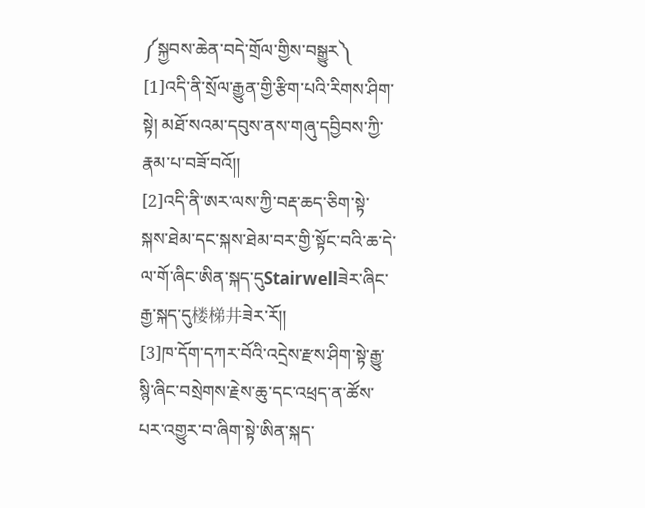༼སྐྱབས་ཆེན་བདེ་གྲོལ་གྱིས་བསྒྱུར༽
[1]འདི་ནི་སྲོལ་རྒྱུན་གྱི་རྩིག་པའི་རིགས་ཤིག་སྟེ། མཐོ་སའམ་དབུས་ནས་གཞུ་དབྱིབས་ཀྱི་རྣམ་པ་བཟོ་བའོ།།
[2]འདི་ནི་ཨར་ལས་ཀྱི་བརྡ་ཆད་ཅིག་སྟེ་སྐས་ཐེམ་དང་སྐས་ཐེམ་བར་གྱི་སྟོང་བའི་ཆ་དེ་ལ་གོ་ཞིང་ཨིན་སྐད་དུStairwellཟེར་ཞིང་རྒྱ་སྐད་དུ楼梯井ཟེར་རོ།།
[3]ཁ་དོག་དཀར་བོའི་འདྲེས་རྫས་ཤིག་སྟེ་རྒྱུ་སྙི་ཞིང་བསྲེགས་རྗེས་ཆུ་དང་འཕྲད་ན་ཚོས་པར་འགྱུར་བ་ཞིག་སྟེ་ཨིན་སྐད་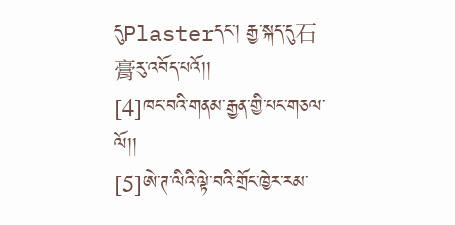དུPlasterདང་། རྒྱ་སྐད་དུ石膏རུ་འབོད་པའོ།།
[4]ཁང་བའི་གནམ་རྒྱན་གྱི་པང་གཅལ་ལོ།།
[5]ཨེ་ཊ་ལིའི་ལྟེ་བའི་གྲོང་ཁྱེར་རམ་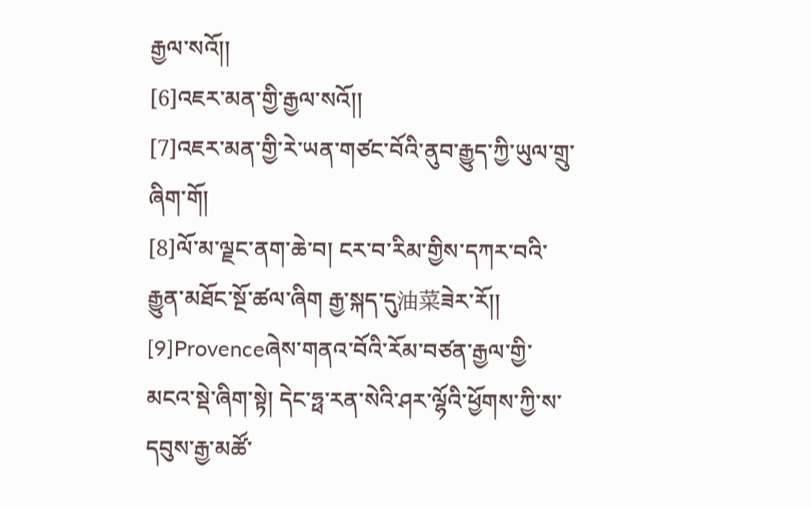རྒྱལ་སའོ།།
[6]འཇར་མན་གྱི་རྒྱལ་སའོ།།
[7]འཇར་མན་གྱི་རེ་ཡན་གཙང་བོའི་ནུབ་རྒྱུད་ཀྱི་ཡུལ་གྲུ་ཞིག་གོ།
[8]ལོ་མ་ལྗང་ནག་ཆེ་བ། ངར་བ་རིམ་གྱིས་དཀར་བའི་རྒྱུན་མཐོང་སྔོ་ཚལ་ཞིག རྒྱ་སྐད་དུ油菜ཟེར་རོ།།
[9]Provenceཞེས་གནའ་བོའི་རོམ་བཙན་རྒྱལ་གྱི་མངའ་སྡེ་ཞིག་སྟེ། དེང་ཧྥ་རན་སེའི་ཤར་ལྷོའི་ཕྱོགས་ཀྱི་ས་དབུས་རྒྱ་མཚོ་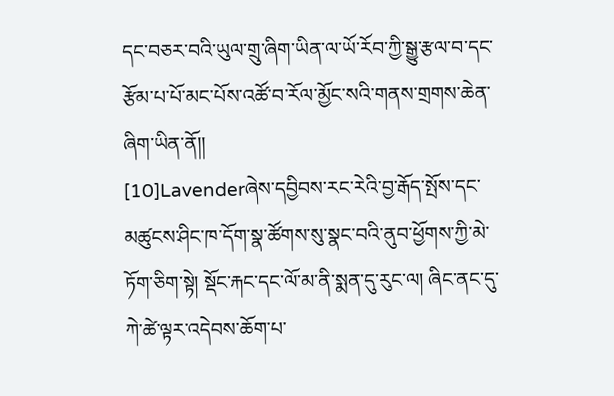དང་བཅར་བའི་ཡུལ་གྲུ་ཞིག་ཡིན་ལ་ཡོ་རོབ་ཀྱི་སྒྱུ་རྩལ་བ་དང་རྩོམ་པ་པོ་མང་པོས་འཚོ་བ་རོལ་མྱོང་སའི་གནས་གྲགས་ཆེན་ཞིག་ཡིན་ནོ།།
[10]Lavenderཞེས་དབྱིབས་རང་རེའི་བྱ་རྒོད་སྤོས་དང་མཚུངས་ཤིང་ཁ་དོག་སྣ་ཚོགས་སུ་སྣང་བའི་ནུབ་ཕྱོགས་ཀྱི་མེ་ཏོག་ཅིག་སྟེ། སྡོང་རྐང་དང་ལོ་མ་ནི་སྨན་དུ་རུང་ལ། ཞིང་ནང་དུ་ཀེ་ཚེ་ལྟར་འདེབས་ཆོག་པ་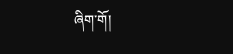ཞིག་གོ།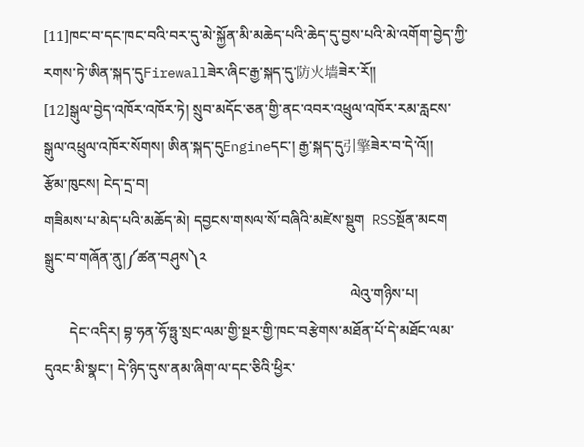[11]ཁང་བ་དང་ཁང་བའི་བར་དུ་མེ་སྐྱོན་མི་མཆེད་པའི་ཆེད་དུ་བྱས་པའི་མེ་འགོག་བྱེད་ཀྱི་རགས་ཏེ་ཨིན་སྐད་དུFirewallཟེར་ཞིང་རྒྱ་སྐད་དུ་防火墙ཟེར་རོ།།
[12]སྒུལ་བྱེད་འཁོར་འཁོར་ཏེ། སྲུབ་མདོང་ཅན་གྱི་ནང་འབར་འཕྲུལ་འཁོར་རམ་རླངས་སྒུལ་འཕྲུལ་འཁོར་སོགས། ཨིན་སྐད་དུEngineདང་། རྒྱ་སྐད་དུ引擎ཟེར་བ་དེ་འོ།།
རྩོམ་ཁུངས། ངེད་དྲ་བ།
གཟིམས་པ་མེད་པའི་མཆོད་མེ། དབྱངས་གསལ་སོ་བཞིའི་མཛེས་སྡུག  RSSསྔོན་མངག
སྒྲུང་བ་གཞོན་ནུ།༼ཚན་བཤུས༽༢
                                                                                    ལེའུ་གཉིས་པ།
       དེང་འདིར། བྷ་ཧན་ཧོ་ཧྥུ་སྲང་ལམ་གྱི་སྔར་གྱི་ཁང་བརྩེགས་མཐོན་པོ་དེ་མཐོང་ལམ་དུའང་མི་སྣང་། དེ་ཉིད་དུས་ནམ་ཞིག་ལ་དང་ཅིའི་ཕྱིར་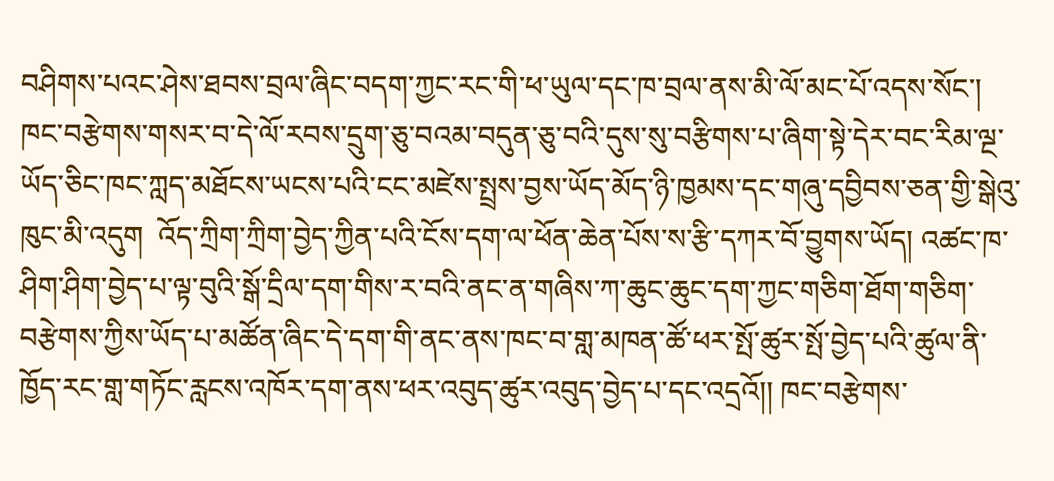བཤིགས་པའང་ཤེས་ཐབས་བྲལ་ཞིང་བདག་ཀྱང་རང་གི་ཕ་ཡུལ་དང་ཁ་བྲལ་ནས་མི་ལོ་མང་པོ་འདས་སོང་། ཁང་བརྩེགས་གསར་བ་དེ་ལོ་རབས་དྲུག་ཅུ་བའམ་བདུན་ཅུ་བའི་དུས་སུ་བརྩིགས་པ་ཞིག་སྟེ་དེར་བང་རིམ་ལྔ་ཡོད་ཅིང་ཁང་ཀླད་མཐོངས་ཡངས་པའི་ངང་མཛེས་སྤྲས་བྱས་ཡོད་མོད་ཉི་ཁྱམས་དང་གཞུ་དབྱིབས་ཅན་གྱི་སྒེའུ་ཁུང་མི་འདུག  འོད་ཀྲིག་ཀྲིག་བྱེད་ཀྱིན་པའི་ངོས་དག་ལ་ཕོན་ཆེན་པོས་ས་རྩི་དཀར་བོ་བྱུགས་ཡོད། འཚང་ཁ་ཤིག་ཤིག་བྱེད་པ་ལྟ་བུའི་སྒོ་དྲིལ་དག་གིས་ར་བའི་ནང་ན་གཞིས་ཀ་ཆུང་ཆུང་དག་ཀྱང་གཅིག་ཐོག་གཅིག་བརྩེགས་ཀྱིས་ཡོད་པ་མཚོན་ཞིང་དེ་དག་གི་ནང་ནས་ཁང་བ་གླ་མཁན་ཚོ་ཕར་སྤོ་ཚུར་སྤོ་བྱེད་པའི་ཚུལ་ནི་ཁྱོད་རང་གླ་གཏོང་རླངས་འཁོར་དག་ནས་ཕར་འབུད་ཚུར་འབུད་བྱེད་པ་དང་འདྲའོ།། ཁང་བརྩེགས་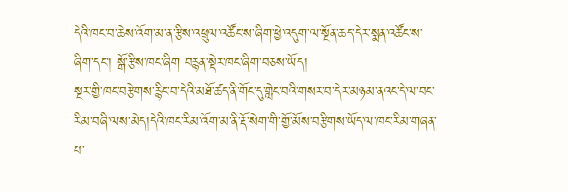དེའི་ཁང་བ་ཆེས་འོག་མ་ན་རྩིས་འཕྲུལ་འཚོང་ས་ཞིག་ཕྱེ་འདུག་ལ་སྔོན་ཆད་དེར་སྨན་འཚོང་ས་ཞིག་དང་། སྒོ་རྩིས་ཁང་ཞིག བརྙན་སྡེར་ཁང་ཞིག་བཅས་ཡོད།
སྔར་གྱི་ཁང་བརྩེགས་རྙིང་བ་དེའི་མཐོ་ཚད་ནི་གོང་དུ་གླེང་བའི་གསར་བ་དེར་མཉམ་ནའང་དེ་ལ་བང་རིམ་བཞི་ལས་མེད།དེའི་ཁང་རིམ་འོག་མ་ནི་རྡོ་སེག་གི་གྱོ་མོས་བརྩིགས་ཡོད་ལ་ཁང་རིམ་གཞན་པ་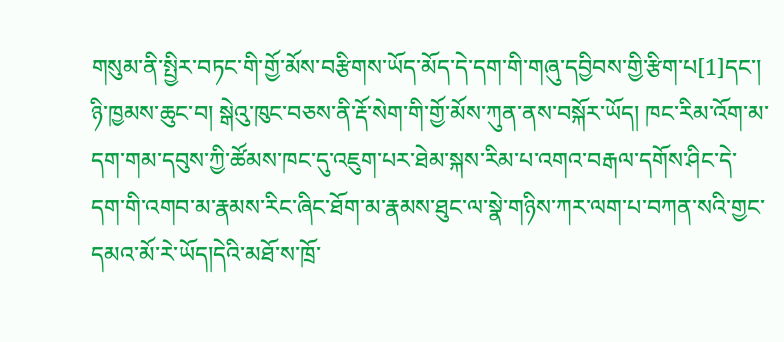གསུམ་ནི་སྤྱིར་བཏང་གི་གྱོ་མོས་བརྩིགས་ཡོད་མོད་དེ་དག་གི་གཞུ་དབྱིབས་གྱི་རྩིག་པ[1]དང་། ཉི་ཁྱམས་ཆུང་བ། སྒེའུ་ཁུང་བཅས་ནི་རྡོ་སེག་གི་གྱོ་མོས་ཀུན་ནས་བསྐོར་ཡོད། ཁང་རིམ་འོག་མ་དག་གམ་དབུས་ཀྱི་ཚོམས་ཁང་དུ་འཇུག་པར་ཐེམ་སྐས་རིམ་པ་འགའ་བརྒལ་དགོས་ཤིང་དེ་དག་གི་འགབ་མ་རྣམས་རིང་ཞིང་ཐོག་མ་རྣམས་ཐུང་ལ་སྣེ་གཉིས་ཀར་ལག་པ་བཀན་སའི་གྱང་དམའ་མོ་རེ་ཡོད།དེའི་མཐོ་ས་ཁྲོ་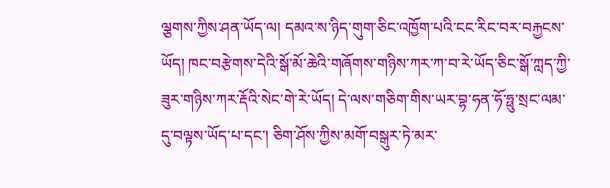ལྕགས་ཀྱིས་ཤན་ཡོད་ལ། དམའ་ས་ཉིད་གུག་ཅིང་འཁྱོག་པའི་ངང་རིང་བར་བརྐྱངས་ཡོད། ཁང་བརྩེགས་དེའི་སྒོ་མོ་ཆེའི་གཞོགས་གཉིས་ཀར་ཀ་བ་རེ་ཡོད་ཅིང་སྒོ་ཀླད་ཀྱི་ཟུར་གཉིས་ཀར་རྡོའི་སེང་གེ་རེ་ཡོད། དེ་ལས་གཅིག་གིས་ཡར་བྷ་ཧན་ཧོ་ཧྥུ་སྲང་ལམ་དུ་བལྟས་ཡོད་པ་དང་། ཅིག་ཤོས་ཀྱིས་མགོ་བསྒུར་ཏེ་མར་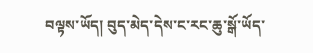བལྟས་ཡོད། བུད་མེད་དེས་ང་རང་ཆུ་སྒོ་ཡོད་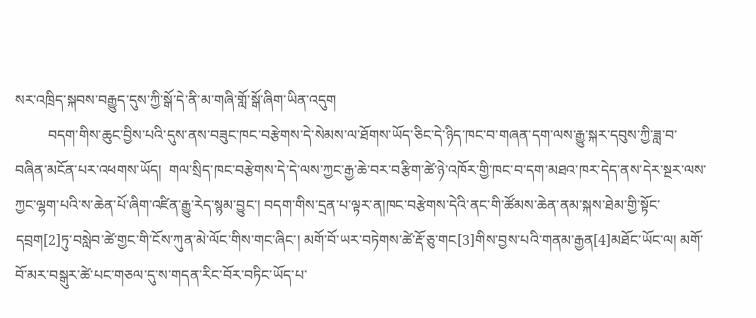སར་འཁྲིད་སྐབས་བརྒྱུད་དུས་ཀྱི་སྒོ་དེ་ནི་མ་གཞི་གློ་སྒོ་ཞིག་ཡིན་འདུག
         བདག་གིས་ཆུང་བྱིས་པའི་དུས་ནས་བཟུང་ཁང་བརྩེགས་དེ་སེམས་ལ་ཐོགས་ཡོད་ཅིང་དེ་ཉིད་ཁང་བ་གཞན་དག་ལས་རྒྱུ་སྐར་དབུས་ཀྱི་ཟླ་བ་བཞིན་མངོན་པར་འཕགས་ཡོད།  གལ་སྲིད་ཁང་བརྩེགས་དེ་དེ་ལས་ཀྱང་རྒྱ་ཆེ་བར་བརྩིག་ཚེ་ཉེ་འཁོར་གྱི་ཁང་བ་དག་མཐའ་ཁར་དེད་ནས་དེར་སྔར་ལས་ཀྱང་ལྷག་པའི་ས་ཆེན་པོ་ཞིག་འཛིན་རྒྱུ་རེད་སྙམ་བྱུང་། བདག་གིས་དྲན་པ་ལྟར་ན།ཁང་བརྩེགས་དེའི་ནང་གི་ཚོམས་ཆེན་ནམ་སྐས་ཐེམ་གྱི་སྟོང་དབྲག[2]ཏུ་བསླེབ་ཚེ་གྱང་གི་ངོས་ཀུན་མེ་ལོང་གིས་གང་ཞིང་། མགོ་བོ་ཡར་བཏེགས་ཚེ་རྡོ་ཅུ་གང[3]གིས་བྱས་པའི་གནམ་རྒྱན[4]མཐོང་ཡོང་ལ། མགོ་བོ་མར་བསྒུར་ཚེ་པང་གཅལ་དུ་ས་གདན་རིང་བོར་བཏིང་ཡོད་པ་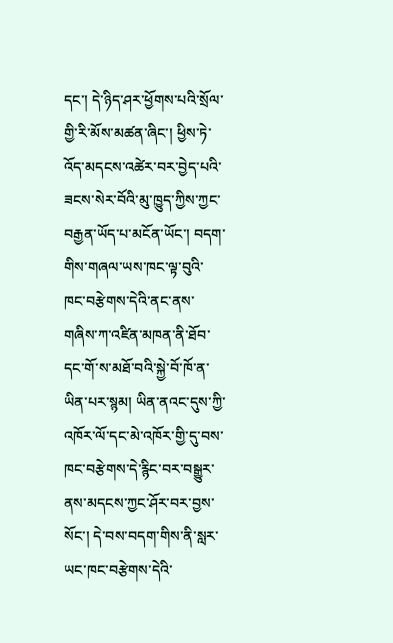དང་། དེ་ཉིད་ཤར་ཕྱོགས་པའི་སྲོལ་གྱི་རི་མོས་མཚན་ཞིང་། ཕྱིས་ཏེ་འོད་མདངས་འཚེར་བར་བྱེད་པའི་ཟངས་སེར་བོའི་མུ་ཁྱུད་ཀྱིས་ཀྱང་བརྒྱན་ཡོད་པ་མངོན་ཡོང་། བདག་གིས་གཞལ་ཡས་ཁང་ལྟ་བུའི་ཁང་བརྩེགས་དེའི་ནང་ནས་གཞིས་ཀ་འཛིན་མཁན་ནི་ཐོབ་དང་གོ་ས་མཐོ་བའི་སྐྱེ་བོ་ཁོ་ན་ཡིན་པར་སྙམ། ཡིན་ནའང་དུས་ཀྱི་འཁོར་ལོ་དང་མེ་འཁོར་གྱི་དུ་བས་ཁང་བརྩེགས་དེ་རྙིང་བར་བསྒྱུར་ནས་མདངས་ཀྱང་ཤོར་བར་བྱས་སོང་། དེ་བས་བདག་གིས་ནི་སླར་ཡང་ཁང་བརྩེགས་དེའི་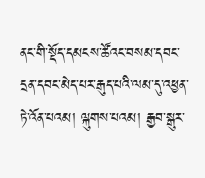ནང་གི་སྡོད་དམངས་ཚོའང་བསམ་དབང་དྲན་དབང་མེད་པར་རྒུད་པའི་ལམ་དུ་འཕྱན་ཏེ་འོན་པའམ། ལྐུགས་པའམ། རྒྱབ་སྒུར་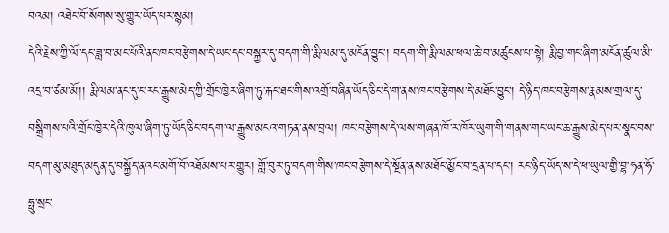བའམ། འཐེང་བོ་སོགས་སུ་གྱུར་ཡོད་པར་སྙམ།
དེའི་རྗེས་ཀྱི་ལོ་དང་ཟླ་བ་མང་པོའི་ནང་ཁང་བརྩེགས་དེ་ཡང་དང་བསྐྱར་དུ་བདག་གི་རྨི་ལམ་དུ་མངོན་བྱུང་། བདག་གི་རྨི་ལམ་ཕལ་ཆེ་བ་མཚུངས་པ་སྟེ། རྨི་བྱ་གང་ཞིག་མངོན་ཚུལ་མི་འདྲ་བ་ཙམ་མོ།། རྨི་ལམ་ནང་དུ་ང་རང་རྒྱུས་མེད་ཀྱི་གྲོང་ཁྱེར་ཞིག་ཏུ་རྐང་ཐང་གིས་འགྲོ་བཞིན་ཡོད་ཅིང་དེ་ག་ནས་ཁང་བརྩེགས་དེ་མཐོང་བྱུང་། དེ་ཉིད་ཁང་བརྩེགས་རྣམས་གྲལ་དུ་བསྒྲིགས་པའི་གྲོང་ཁྱེར་དེའི་ཁུལ་ཞིག་ཏུ་ཡོད་ཅིང་བདག་ལ་རྒྱུས་མངའ་གཏན་ནས་བྲལ། ཁང་བརྩེགས་དེ་ལས་གཞན་ཁོ་ར་ཁོར་ཡུག་གི་གནས་གང་ཡང་ཆ་རྒྱུས་མེད་པར་སྣང་བས་བདག་མུ་མཐུད་མདུན་དུ་བསྐྱོད་ནའང་མགོ་བོ་འཐོམས་པར་གྱུར། གློ་བུར་ཏུ་བདག་གིས་ཁང་བརྩེགས་དེ་སྔོན་ནས་མཐོང་མྱོང་བ་དྲན་པ་དང་། རང་ཉིད་ཡོད་ས་དེ་ཕ་ཡུལ་གྱི་བྷ་ཧན་ཧོ་ཧྥུ་སྲང་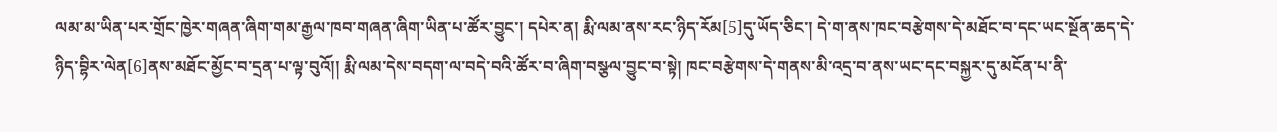ལམ་མ་ཡིན་པར་གྲོང་ཁྱེར་གཞན་ཞིག་གམ་རྒྱལ་ཁབ་གཞན་ཞིག་ཡིན་པ་ཚོར་བྱུང་། དཔེར་ན། རྨི་ལམ་ནས་རང་ཉིད་རོམ[5]དུ་ཡོད་ཅིང་། དེ་ག་ནས་ཁང་བརྩེགས་དེ་མཐོང་བ་དང་ཡང་སྔོན་ཆད་དེ་ཉིད་བྷིར་ལེན[6]ནས་མཐོང་མྱོང་བ་དྲན་པ་ལྟ་བུའོ།། རྨི་ལམ་དེས་བདག་ལ་བདེ་བའི་ཚོར་བ་ཞིག་བསྩལ་བྱུང་བ་སྟེ། ཁང་བརྩེགས་དེ་གནས་མི་འདྲ་བ་ནས་ཡང་དང་བསྐྱར་དུ་མངོན་པ་ནི་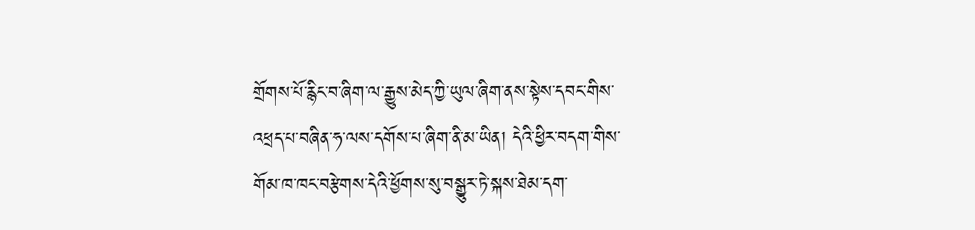གྲོགས་པོ་རྙིང་བ་ཞིག་ལ་རྒྱུས་མེད་ཀྱི་ཡུལ་ཞིག་ནས་སྟེས་དབང་གིས་འཕྲད་པ་བཞིན་ཧ་ལས་དགོས་པ་ཞིག་ནི་མ་ཡིན། དེའི་ཕྱིར་བདག་གིས་གོམ་ཁ་ཁང་བརྩེགས་དེའི་ཕྱོགས་སུ་བསྒྱུར་ཏེ་སྐས་ཐེམ་དག་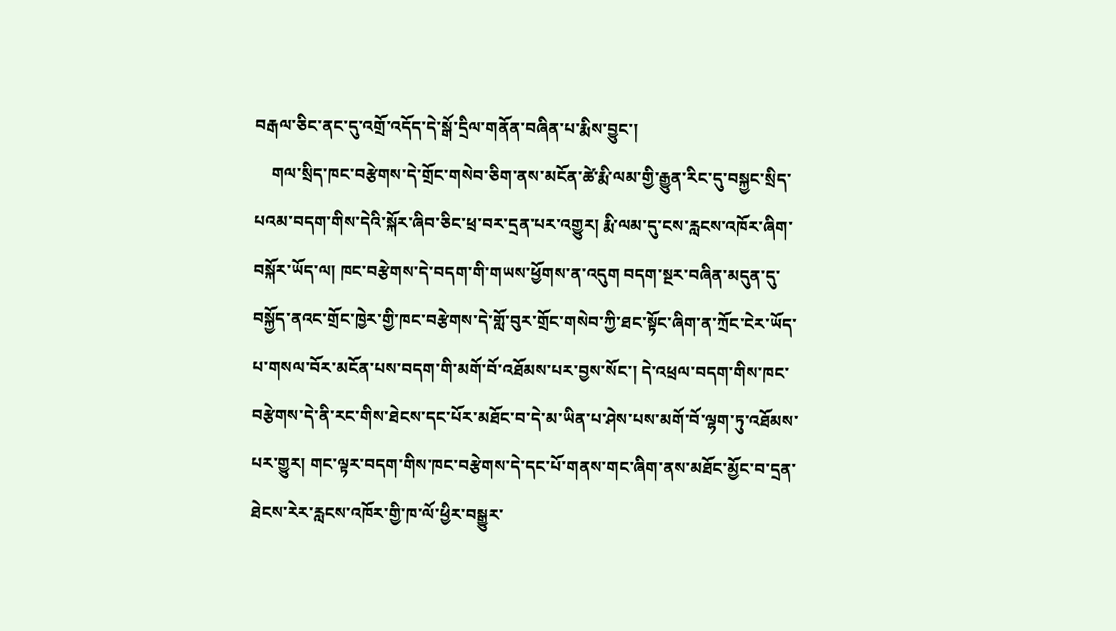བརྒལ་ཅིང་ནང་དུ་འགྲོ་འདོད་དེ་སྒོ་དྲིལ་གནོན་བཞིན་པ་རྨིས་བྱུང་།
    གལ་སྲིད་ཁང་བརྩེགས་དེ་གྲོང་གསེབ་ཅིག་ནས་མངོན་ཚེ་རྨི་ལམ་གྱི་རྒྱུན་རིང་དུ་བསྐྱང་སྲིད་པའམ་བདག་གིས་དེའི་སྐོར་ཞིབ་ཅིང་ཕྲ་བར་དྲན་པར་འགྱུར། རྨི་ལམ་དུ་ངས་རླངས་འཁོར་ཞིག་བསྐོར་ཡོད་ལ། ཁང་བརྩེགས་དེ་བདག་གི་གཡས་ཕྱོགས་ན་འདུག བདག་སྔར་བཞིན་མདུན་དུ་བསྐྱོད་ནའང་གྲོང་ཁྱེར་གྱི་ཁང་བརྩེགས་དེ་གློ་བུར་གྲོང་གསེབ་ཀྱི་ཐང་སྟོང་ཞིག་ན་ཀྲོང་ངེར་ཡོད་པ་གསལ་བོར་མངོན་པས་བདག་གི་མགོ་བོ་འཐོམས་པར་བྱས་སོང་། དེ་འཕྲལ་བདག་གིས་ཁང་བརྩེགས་དེ་ནི་རང་གིས་ཐེངས་དང་པོར་མཐོང་བ་དེ་མ་ཡིན་པ་ཤེས་པས་མགོ་བོ་ལྷག་ཏུ་འཐོམས་པར་གྱུར། གང་ལྟར་བདག་གིས་ཁང་བརྩེགས་དེ་དང་པོ་གནས་གང་ཞིག་ནས་མཐོང་མྱོང་བ་དྲན་ཐེངས་རེར་རླངས་འཁོར་གྱི་ཁ་ལོ་ཕྱིར་བསྒྱུར་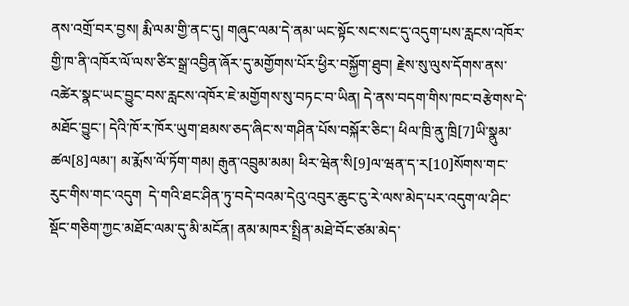ནས་འགྲོ་བར་བྱས། རྨི་ལམ་གྱི་ནང་དུ། གཞུང་ལམ་དེ་ནམ་ཡང་སྟོང་སང་སང་དུ་འདུག་པས་རླངས་འཁོར་གྱི་ཁ་ནི་འཁོར་ལོ་ལས་ཙིར་སྒྲ་འབྱིན་ཞོར་དུ་མགྱོགས་པོར་ཕྱིར་བསྐྱོག་ཐུབ། རྗེས་སུ་ལུས་དོགས་ནས་འཚེར་སྣང་ཡང་བྱུང་བས་རླངས་འཁོར་ཇེ་མགྱོགས་སུ་བཏང་བ་ཡིན། དེ་ནས་བདག་གིས་ཁང་བརྩེགས་དེ་མཐོང་བྱུང་། དེའི་ཁོ་ར་ཁོར་ཡུག་ཐམས་ཅད་ཞིང་ས་གཤིན་པོས་བསྐོར་ཅིང་། ཕིལ་ཁྲི་ནུ་ཁྲི[7]ཡི་སྣུམ་ཚལ[8]ལམ་། མ་རྨོས་ལོ་ཏོག་གམ། རྒུན་འབྲུམ་མམ། ཕིར་ཝེན་སི[9]ལ་ཝན་ད་ར[10]སོགས་གང་རུང་གིས་གང་འདུག  དེ་གའི་ཐང་ཤིན་ཏུ་བདེ་བའམ་དེའུ་འབུར་ཆུང་ངུ་རེ་ལས་མེད་པར་འདུག་ལ་ཤིང་སྡོང་གཅིག་ཀྱང་མཐོང་ལམ་དུ་མི་མངོན། ནམ་མཁར་སྤྲིན་མཐེ་བོང་ཙམ་མེད་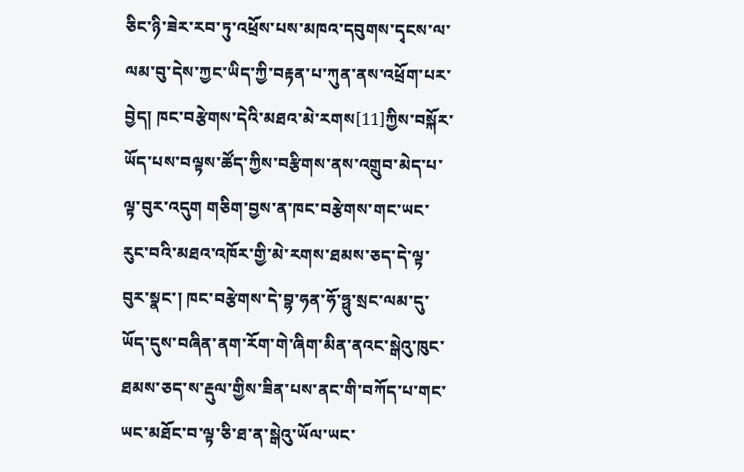ཅིང་ཉི་ཟེར་རབ་ཏུ་འཕྲོས་པས་མཁའ་དབུགས་དྭངས་ལ་ལམ་བུ་དེས་ཀྱང་ཡིད་ཀྱི་བརྟན་པ་ཀུན་ནས་འཕྲོག་པར་བྱེད། ཁང་བརྩེགས་དེའི་མཐའ་མེ་རགས[11]ཀྱིས་བསྐོར་ཡོད་པས་བལྟས་ཚོད་ཀྱིས་བརྩིགས་ནས་འགྲུབ་མེད་པ་ལྟ་བུར་འདུག གཅིག་བྱས་ན་ཁང་བརྩེགས་གང་ཡང་རུང་བའི་མཐའ་འཁོར་གྱི་མེ་རགས་ཐམས་ཅད་དེ་ལྟ་བུར་སྣང་། ཁང་བརྩེགས་དེ་བྷ་ཧན་ཧོ་ཧྥུ་སྲང་ལམ་དུ་ཡོད་དུས་བཞིན་ནག་རོག་གེ་ཞིག་མིན་ནའང་སྒེའུ་ཁུང་ཐམས་ཅད་ས་རྡུལ་གྱིས་ཟིན་པས་ནང་གི་བཀོད་པ་གང་ཡང་མཐོང་བ་ལྟ་ཅི་ཐ་ན་སྒེའུ་ཡོལ་ཡང་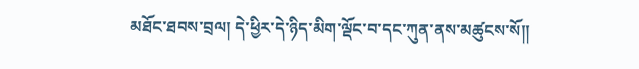མཐོང་ཐབས་བྲལ། དེ་ཕྱིར་དེ་ཉིད་མིག་ལྡོང་བ་དང་ཀུན་ནས་མཚུངས་སོ།།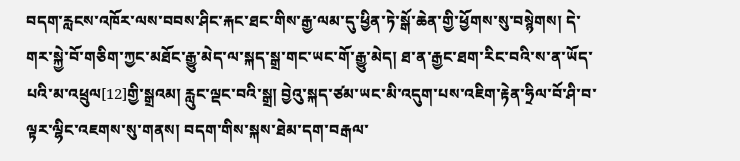བདག་རླངས་འཁོར་ལས་བབས་ཤིང་རྐང་ཐང་གིས་རྒྱ་ལམ་དུ་ཕྱིན་ཏེ་སྒོ་ཆེན་གྱི་ཕྱོགས་སུ་བསྙེགས། དེ་གར་སྐྱེ་བོ་གཅིག་ཀྱང་མཐོང་རྒྱུ་མེད་ལ་སྐད་སྒྲ་གང་ཡང་གོ་རྒྱུ་མེད། ཐ་ན་རྒྱང་ཐག་རིང་བའི་ས་ན་ཡོད་པའི་མ་འཕྲུལ[12]གྱི་སྒྲའམ། རླུང་ལྡང་བའི་སྒྲ། བྱེའུ་སྐད་ཙམ་ཡང་མི་འདུག་པས་འཇིག་རྟེན་ཧྲིལ་བོ་ཤི་བ་ལྟར་ལྷིང་འཇགས་སུ་གནས། བདག་གིས་སྐས་ཐེམ་དག་བརྒལ་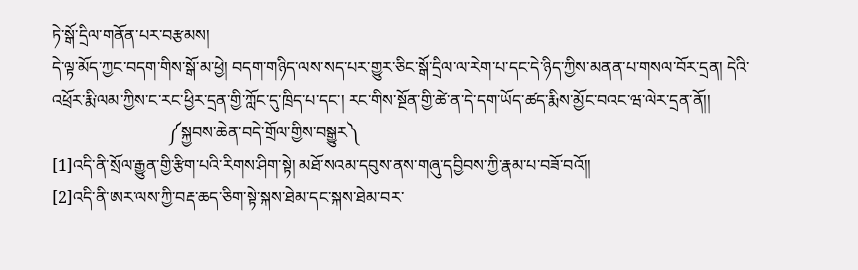ཏེ་སྒོ་དྲིལ་གནོན་པར་བརྩམས།
དེ་ལྟ་མོད་ཀྱང་བདག་གིས་སྒོ་མ་ཕྱེ། བདག་གཉིད་ལས་སད་པར་གྱུར་ཅིང་སྒོ་དྲིལ་ལ་རེག་པ་དང་དེ་ཉིད་ཀྱིས་མནན་པ་གསལ་བོར་དྲན། དེའི་འཕྲོར་རྨི་ལམ་ཀྱིས་ང་རང་ཕྱིར་དྲན་གྱི་ཀློང་དུ་ཁྲིད་པ་དང་། རང་གིས་སྔོན་གྱི་ཚེ་ན་དེ་དག་ཡོད་ཚད་རྨིས་མྱོང་བའང་ཝ་ལེར་དྲན་ནོ།།
                            ༼སྐྱབས་ཆེན་བདེ་གྲོལ་གྱིས་བསྒྱུར༽
[1]འདི་ནི་སྲོལ་རྒྱུན་གྱི་རྩིག་པའི་རིགས་ཤིག་སྟེ། མཐོ་སའམ་དབུས་ནས་གཞུ་དབྱིབས་ཀྱི་རྣམ་པ་བཟོ་བའོ།།
[2]འདི་ནི་ཨར་ལས་ཀྱི་བརྡ་ཆད་ཅིག་སྟེ་སྐས་ཐེམ་དང་སྐས་ཐེམ་བར་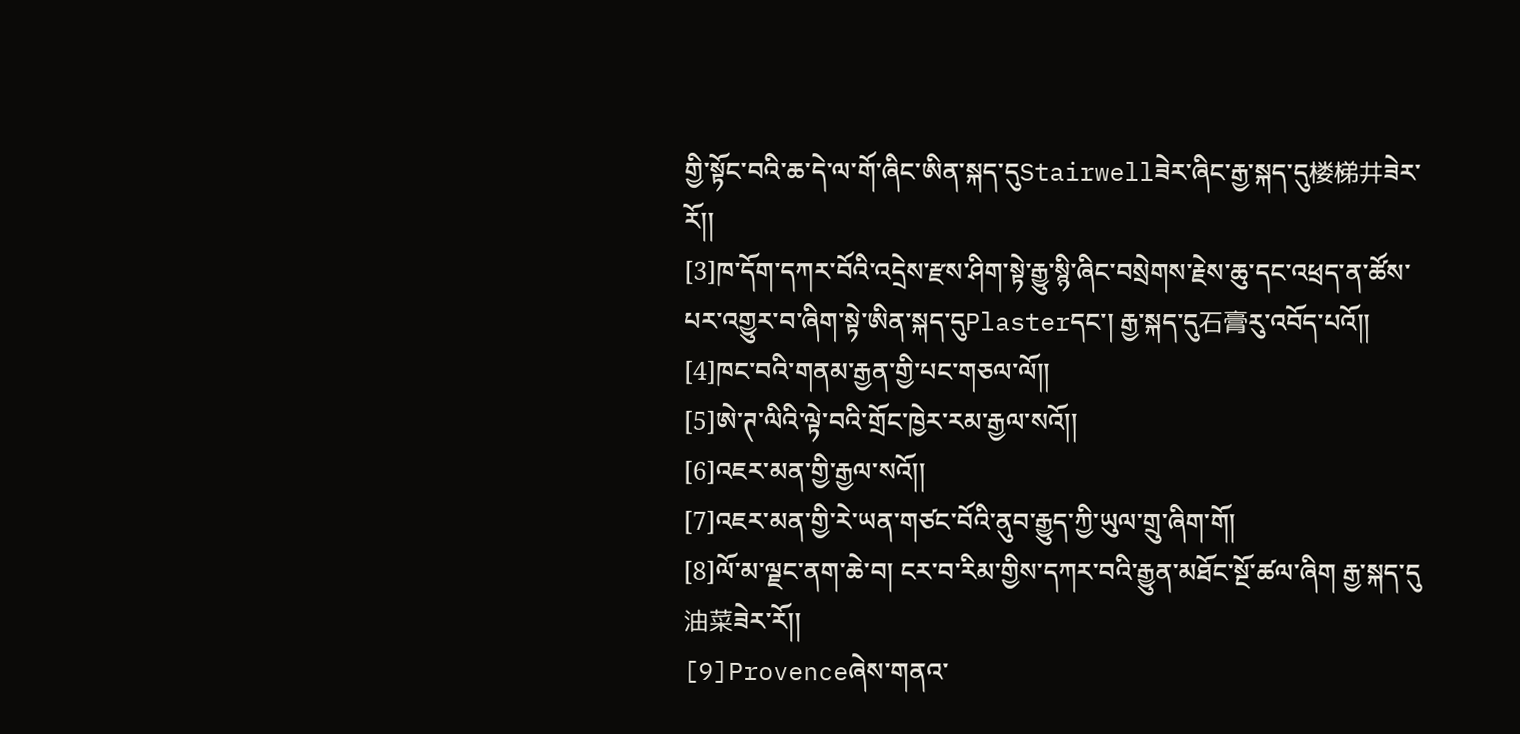གྱི་སྟོང་བའི་ཆ་དེ་ལ་གོ་ཞིང་ཨིན་སྐད་དུStairwellཟེར་ཞིང་རྒྱ་སྐད་དུ楼梯井ཟེར་རོ།།
[3]ཁ་དོག་དཀར་བོའི་འདྲེས་རྫས་ཤིག་སྟེ་རྒྱུ་སྙི་ཞིང་བསྲེགས་རྗེས་ཆུ་དང་འཕྲད་ན་ཚོས་པར་འགྱུར་བ་ཞིག་སྟེ་ཨིན་སྐད་དུPlasterདང་། རྒྱ་སྐད་དུ石膏རུ་འབོད་པའོ།།
[4]ཁང་བའི་གནམ་རྒྱན་གྱི་པང་གཅལ་ལོ།།
[5]ཨེ་ཊ་ལིའི་ལྟེ་བའི་གྲོང་ཁྱེར་རམ་རྒྱལ་སའོ།།
[6]འཇར་མན་གྱི་རྒྱལ་སའོ།།
[7]འཇར་མན་གྱི་རེ་ཡན་གཙང་བོའི་ནུབ་རྒྱུད་ཀྱི་ཡུལ་གྲུ་ཞིག་གོ།
[8]ལོ་མ་ལྗང་ནག་ཆེ་བ། ངར་བ་རིམ་གྱིས་དཀར་བའི་རྒྱུན་མཐོང་སྔོ་ཚལ་ཞིག རྒྱ་སྐད་དུ油菜ཟེར་རོ།།
[9]Provenceཞེས་གནའ་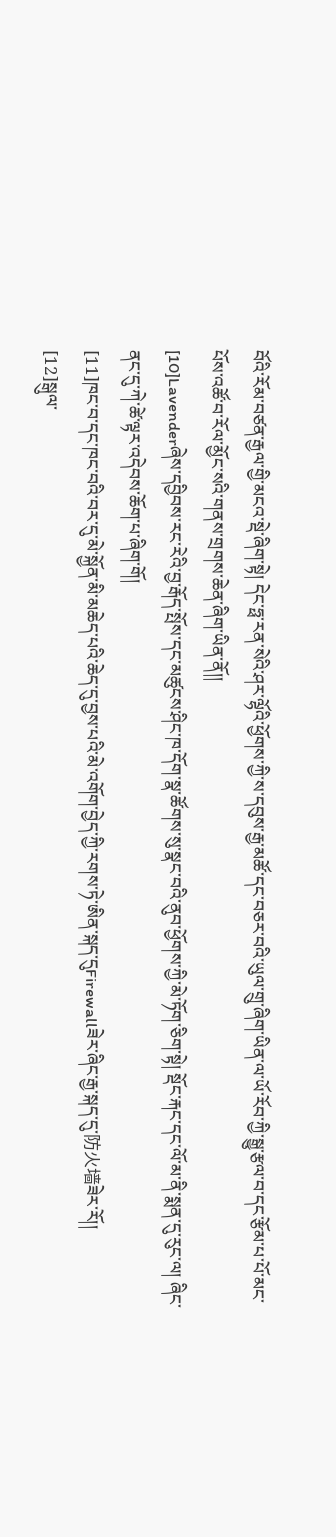བོའི་རོམ་བཙན་རྒྱལ་གྱི་མངའ་སྡེ་ཞིག་སྟེ། དེང་ཧྥ་རན་སེའི་ཤར་ལྷོའི་ཕྱོགས་ཀྱི་ས་དབུས་རྒྱ་མཚོ་དང་བཅར་བའི་ཡུལ་གྲུ་ཞིག་ཡིན་ལ་ཡོ་རོབ་ཀྱི་སྒྱུ་རྩལ་བ་དང་རྩོམ་པ་པོ་མང་པོས་འཚོ་བ་རོལ་མྱོང་སའི་གནས་གྲགས་ཆེན་ཞིག་ཡིན་ནོ།།
[10]Lavenderཞེས་དབྱིབས་རང་རེའི་བྱ་རྒོད་སྤོས་དང་མཚུངས་ཤིང་ཁ་དོག་སྣ་ཚོགས་སུ་སྣང་བའི་ནུབ་ཕྱོགས་ཀྱི་མེ་ཏོག་ཅིག་སྟེ། སྡོང་རྐང་དང་ལོ་མ་ནི་སྨན་དུ་རུང་ལ། ཞིང་ནང་དུ་ཀེ་ཚེ་ལྟར་འདེབས་ཆོག་པ་ཞིག་གོ།
[11]ཁང་བ་དང་ཁང་བའི་བར་དུ་མེ་སྐྱོན་མི་མཆེད་པའི་ཆེད་དུ་བྱས་པའི་མེ་འགོག་བྱེད་ཀྱི་རགས་ཏེ་ཨིན་སྐད་དུFirewallཟེར་ཞིང་རྒྱ་སྐད་དུ་防火墙ཟེར་རོ།།
[12]སྒུལ་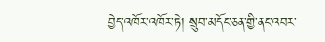བྱེད་འཁོར་འཁོར་ཏེ། སྲུབ་མདོང་ཅན་གྱི་ནང་འབར་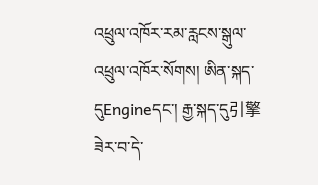འཕྲུལ་འཁོར་རམ་རླངས་སྒུལ་འཕྲུལ་འཁོར་སོགས། ཨིན་སྐད་དུEngineདང་། རྒྱ་སྐད་དུ引擎ཟེར་བ་དེ་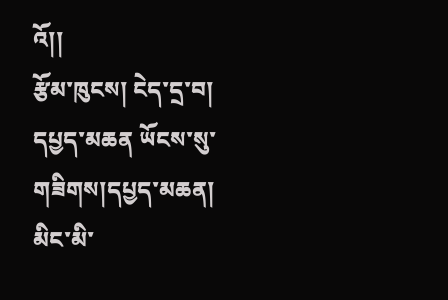འོ།།
རྩོམ་ཁུངས། ངེད་དྲ་བ།
དཔྱད་མཆན ཡོངས་སུ་གཟིགས།དཔྱད་མཆན།
མིང་མི་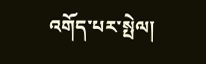འགོད་པར་སྤེལ།